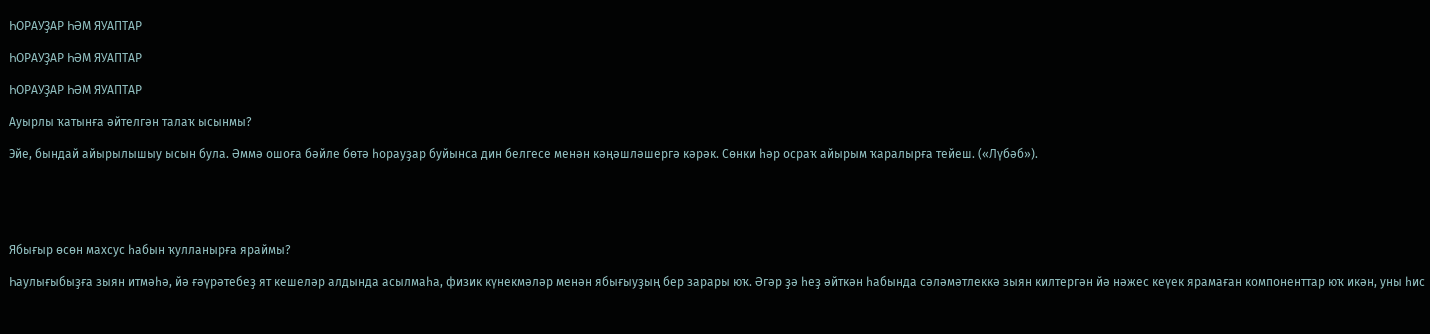ҺОРАУҘАР ҺӘМ ЯУАПТАР

ҺОРАУҘАР ҺӘМ ЯУАПТАР

ҺОРАУҘАР ҺӘМ ЯУАПТАР

Ауырлы ҡатынға әйтелгән талаҡ ысынмы?

Эйе, бындай айырылышыу ысын була. Әммә ошоға бәйле бөтә һорауҙар буйынса дин белгесе менән кәңәшләшергә кәрәк. Сөнки һәр осраҡ айырым ҡаралырға тейеш. («Лүбәб»).





Ябығыр өсөн махсус һабын ҡулланырға яраймы?

Һаулығыбыҙға зыян итмәһә, йә ғәүрәтебеҙ ят кешеләр алдында асылмаһа, физик күнекмәләр менән ябығыуҙың бер зарары юҡ. Әгәр ҙә һеҙ әйткән һабында сәләмәтлеккә зыян килтергән йә нәжес кеүек ярамаған компоненттар юҡ икән, уны һис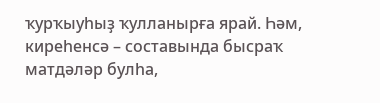ҡурҡыуһыҙ ҡулланырға ярай. Һәм, киреһенсә – составында бысраҡ матдәләр булһа,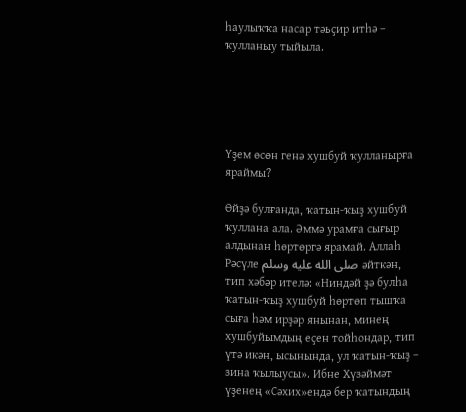һаулыҡҡа насар тәьҫир итһә – ҡулланыу тыйыла.





Үҙем өсөн генә хушбуй ҡулланырға яраймы?

Өйҙә булғанда, ҡатын-ҡыҙ хушбуй ҡуллана ала. Әммә урамға сығыр алдынан һөртөргә ярамай. Аллаһ Рәсүле صلى الله عليه وسلم әйткән, тип хәбәр ителә: «Ниндәй ҙә булһа ҡатын-ҡыҙ хушбуй һөртөп тышҡа сыға һәм ирҙәр янынан, минең хушбуйымдың еҫен тойһондар, тип үтә икән, ысынында, ул ҡатын-ҡыҙ – зина ҡылыусы». Ибне Хүзәймәт үҙенең «Сәхих»ендә бер ҡатындың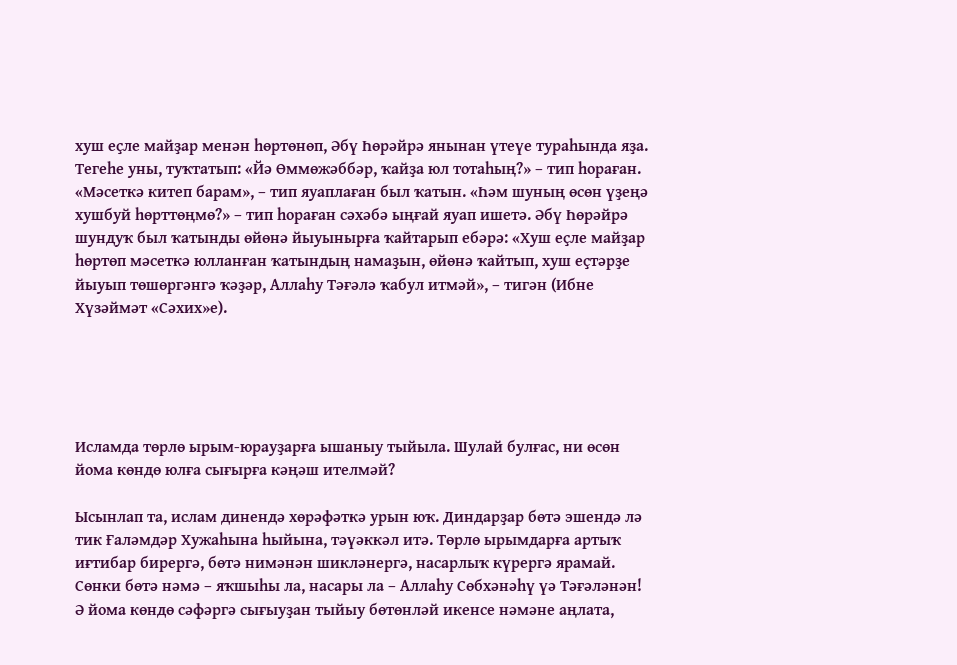хуш еҫле майҙар менән һөртөнөп, Әбү Һөрәйрә янынан үтеүе тураһында яҙа. Тегеһе уны, туҡтатып: «Йә Өммөжәббәр, ҡайҙа юл тотаһың?» – тип һораған. «Мәсеткә китеп барам», – тип яуаплаған был ҡатын. «Һәм шуның өсөн үҙеңә хушбуй һөрттөңмө?» – тип һораған сәхәбә ыңғай яуап ишетә. Әбү Һөрәйрә шундуҡ был ҡатынды өйөнә йыуынырға ҡайтарып ебәрә: «Хуш еҫле майҙар һөртөп мәсеткә юлланған ҡатындың намаҙын, өйөнә ҡайтып, хуш еҫтәрҙе йыуып төшөргәнгә ҡәҙәр, Аллаһу Тәғәлә ҡабул итмәй», – тигән (Ибне Хүзәймәт «Сәхих»е).





Исламда төрлө ырым-юрауҙарға ышаныу тыйыла. Шулай булғас, ни өсөн йома көндө юлға сығырға кәңәш ителмәй?

Ысынлап та, ислам динендә хөрәфәткә урын юҡ. Диндарҙар бөтә эшендә лә тик Ғаләмдәр Хужаһына һыйына, тәүәккәл итә. Төрлө ырымдарға артыҡ иғтибар бирергә, бөтә нимәнән шикләнергә, насарлыҡ күрергә ярамай. Сөнки бөтә нәмә – яҡшыһы ла, насары ла – Аллаһу Сөбхәнәһү үә Тәғәләнән! Ә йома көндө сәфәргә сығыуҙан тыйыу бөтөнләй икенсе нәмәне аңлата,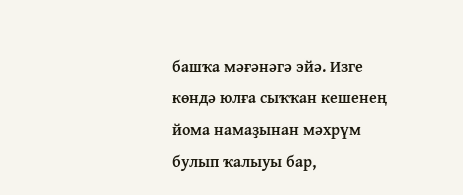башҡа мәғәнәгә эйә. Изге көндә юлға сыҡҡан кешенең йома намаҙынан мәхрүм булып ҡалыуы бар,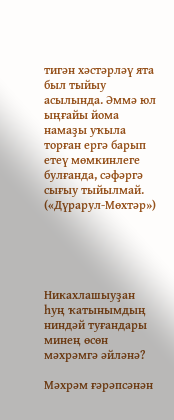тигән хәстәрләү ята был тыйыу асылында. Әммә юл ыңғайы йома намаҙы уҡыла торған ергә барып етеү мөмкинлеге булғанда, сәфәргә сығыу тыйылмай. («Дүрарул-Мөхтәр»)





Никахлашыуҙан һуң ҡатынымдың ниндәй туғандары минең өсөн мәхрәмгә әйләнә?

Мәхрәм ғәрәпсәнән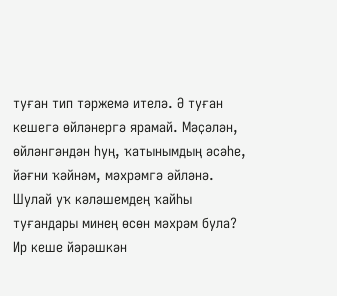туған тип тәржемә ителә. Ә туған кешегә өйләнергә ярамай. Мәҫәлән, өйләнгәндән һуң, ҡатынымдың әсәһе, йәғни ҡәйнәм, мәхрәмгә әйләнә. Шулай уҡ кәләшемдең ҡайһы туғандары минең өсөн мәхрәм була? Ир кеше йәрәшкән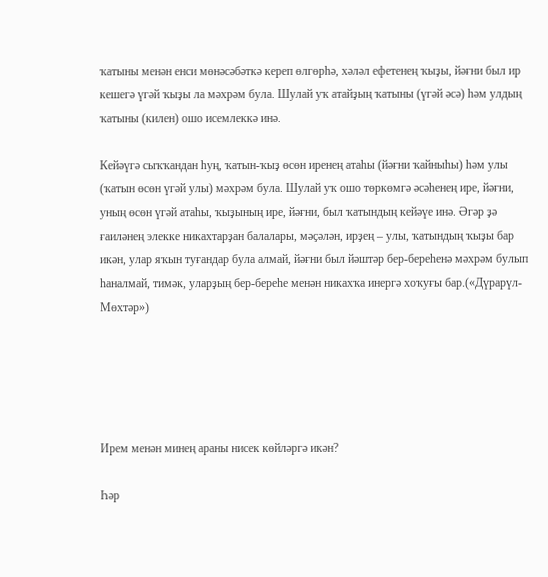ҡатыны менән енси мөнәсәбәткә кереп өлгөрһә, хәләл ефетенең ҡыҙы, йәғни был ир кешегә үгәй ҡыҙы ла мәхрәм була. Шулай уҡ атайҙың ҡатыны (үгәй әсә) һәм улдың ҡатыны (килен) ошо исемлеккә инә.

Кейәүгә сыҡҡандан һуң, ҡатын-ҡыҙ өсөн иренең атаһы (йәғни ҡайныһы) һәм улы (ҡатын өсөн үгәй улы) мәхрәм була. Шулай уҡ ошо төркөмгә әсәһенең ире, йәғни, уның өсөн үгәй атаһы, ҡыҙының ире, йәғни, был ҡатындың кейәүе инә. Әгәр ҙә ғаиләнең элекке никахтарҙан балалары, мәҫәлән, ирҙең – улы, ҡатындың ҡыҙы бар икән, улар яҡын туғандар була алмай, йәғни был йәштәр бер-береһенә мәхрәм булып һаналмай, тимәк, уларҙың бер-береһе менән никахҡа инергә хоҡуғы бар.(«Дүрарүл-Мөхтәр»)





Ирем менән минең араны нисек көйләргә икән?

Һәр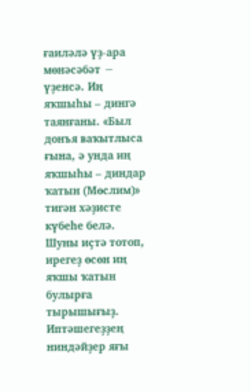ғаиләлә үҙ-ара мөнәсәбәт − үҙенсә. Иң яҡшыһы – дингә таянғаны. «Был донъя ваҡытлыса ғына, ә унда иң яҡшыһы – диндар ҡатын (Мөслим)» тигән хәҙисте күбеһе белә. Шуны иҫтә тотоп, ирегеҙ өсөн иң яҡшы ҡатын булырға тырышығыҙ. Иптәшегеҙҙең ниндәйҙер яғы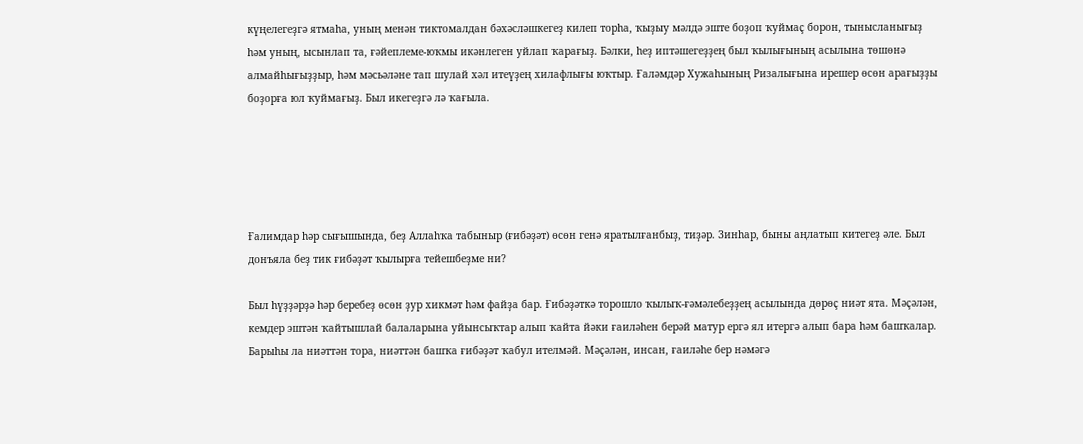күңелегеҙгә ятмаһа, уның менән тиктомалдан бәхәсләшкегеҙ килеп торһа, ҡыҙыу мәлдә эште боҙоп ҡуймаҫ борон, тынысланығыҙ һәм уның, ысынлап та, ғәйеплеме-юҡмы икәнлеген уйлап ҡарағыҙ. Бәлки, һеҙ иптәшегеҙҙең был ҡылығының асылына төшөнә алмайһығыҙҙыр, һәм мәсьәләне тап шулай хәл итеүҙең хилафлығы юҡтыр. Ғаләмдәр Хужаһының Ризалығына ирешер өсөн арағыҙҙы боҙорға юл ҡуймағыҙ. Был икегеҙгә лә ҡағыла.





Ғалимдар һәр сығышында, беҙ Аллаһҡа табыныр (ғибәҙәт) өсөн генә яратылғанбыҙ, тиҙәр. Зинһар, быны аңлатып китегеҙ әле. Был донъяла беҙ тик ғибәҙәт ҡылырға тейешбеҙме ни?

Был һүҙҙәрҙә һәр беребеҙ өсөн ҙур хикмәт һәм файҙа бар. Ғибәҙәткә торошло ҡылыҡ-ғәмәлебеҙҙең асылында дөрөҫ ниәт ята. Мәҫәлән, кемдер эштән ҡайтышлай балаларына уйынсыҡтар алып ҡайта йәки ғаиләһен берәй матур ергә ял итергә алып бара һәм башҡалар. Барыһы ла ниәттән тора, ниәттән башҡа ғибәҙәт ҡабул ителмәй. Мәҫәлән, инсан, ғаиләһе бер нәмәгә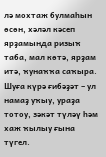лә мохтаж булмаһын өсөн, хәләл кәсеп ярҙамында ризыҡ таба, мал көтә, ярҙам итә, ҡунаҡҡа саҡыра. Шуға күрә ғибәҙәт – ул намаҙ уҡыу, ураҙа тотоу, зәкәт түләү һәм хаж ҡылыу ғына түгел.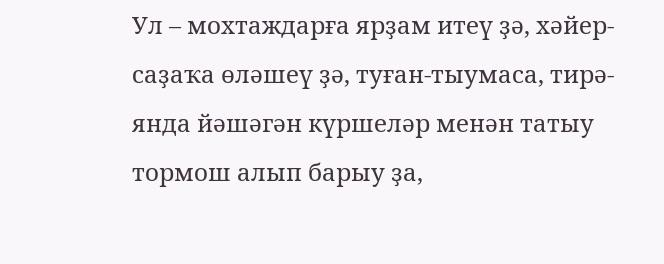Ул – мохтаждарға ярҙам итеү ҙә, хәйер-саҙаҡа өләшеү ҙә, туған-тыумаса, тирә-янда йәшәгән күршеләр менән татыу тормош алып барыу ҙа,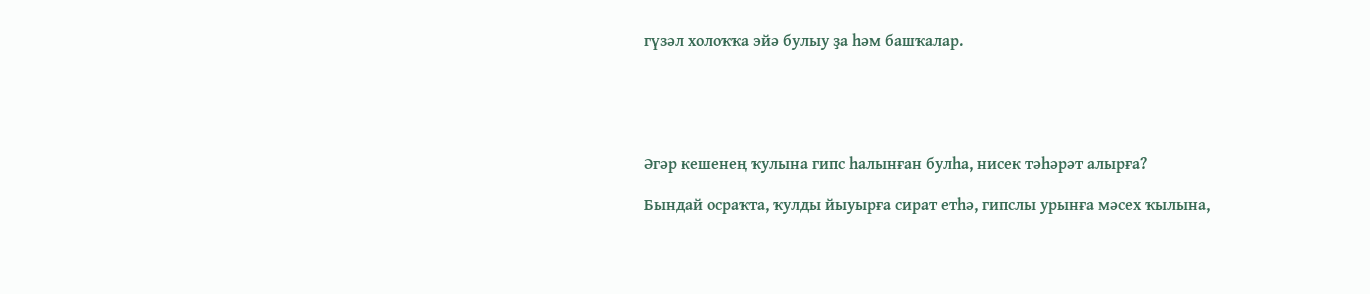гүзәл холоҡҡа эйә булыу ҙа һәм башҡалар.





Әгәр кешенең ҡулына гипс һалынған булһа, нисек тәһәрәт алырға?

Бындай осраҡта, ҡулды йыуырға сират етһә, гипслы урынға мәсех ҡылына,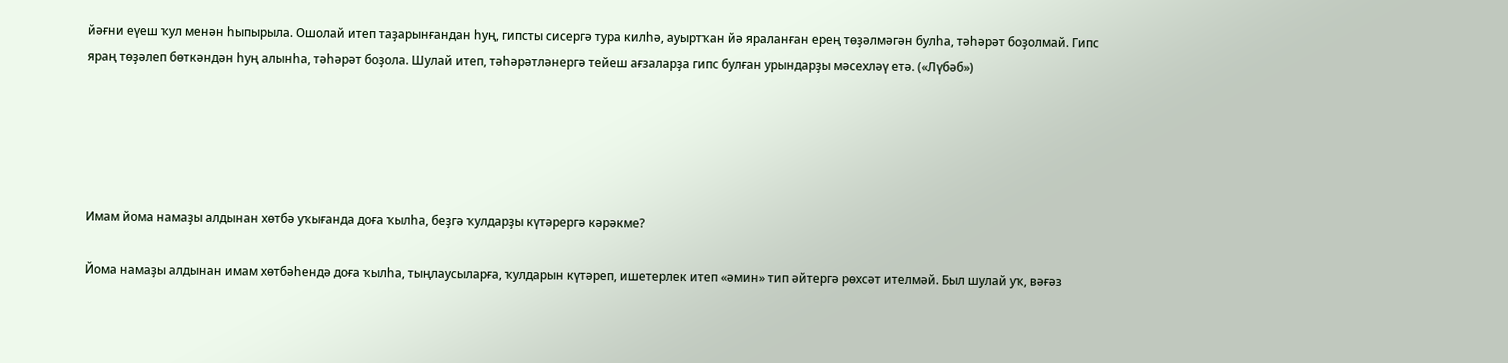йәғни еүеш ҡул менән һыпырыла. Ошолай итеп таҙарынғандан һуң, гипсты сисергә тура килһә, ауыртҡан йә яраланған ерең төҙәлмәгән булһа, тәһәрәт боҙолмай. Гипс яраң төҙәлеп бөткәндән һуң алынһа, тәһәрәт боҙола. Шулай итеп, тәһәрәтләнергә тейеш ағзаларҙа гипс булған урындарҙы мәсехләү етә. («Лүбәб»)





Имам йома намаҙы алдынан хөтбә уҡығанда доға ҡылһа, беҙгә ҡулдарҙы күтәрергә кәрәкме?

Йома намаҙы алдынан имам хөтбәһендә доға ҡылһа, тыңлаусыларға, ҡулдарын күтәреп, ишетерлек итеп «әмин» тип әйтергә рөхсәт ителмәй. Был шулай уҡ, вәғәз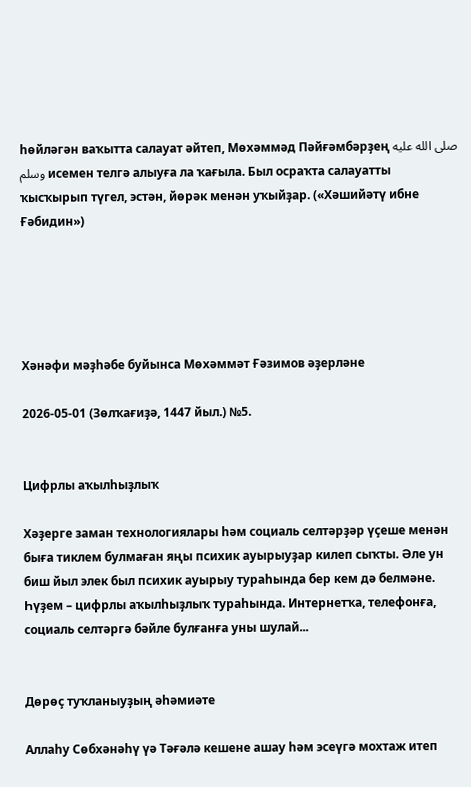һөйләгән ваҡытта салауат әйтеп, Мөхәммәд Пәйғәмбәрҙең صلى الله عليه وسلم исемен телгә алыуға ла ҡағыла. Был осраҡта салауатты ҡысҡырып түгел, эстән, йөрәк менән уҡыйҙар. («Хәшийәтү ибне Ғәбидин»)





Хәнәфи мәҙһәбе буйынса Мөхәммәт Ғәзимов әҙерләне

2026-05-01 (Зөлҡағиҙә, 1447 йыл.) №5.


Цифрлы аҡылһыҙлыҡ

Хәҙерге заман технологиялары һәм социаль селтәрҙәр үҫеше менән быға тиклем булмаған яңы психик ауырыуҙар килеп сыҡты. Әле ун биш йыл элек был психик ауырыу тураһында бер кем дә белмәне. Һүҙем – цифрлы аҡылһыҙлыҡ тураһында. Интернетҡа, телефонға, социаль селтәргә бәйле булғанға уны шулай...


Дөрөҫ туҡланыуҙың әһәмиәте

Аллаһу Сөбхәнәһү үә Тәғәлә кешене ашау һәм эсеүгә мохтаж итеп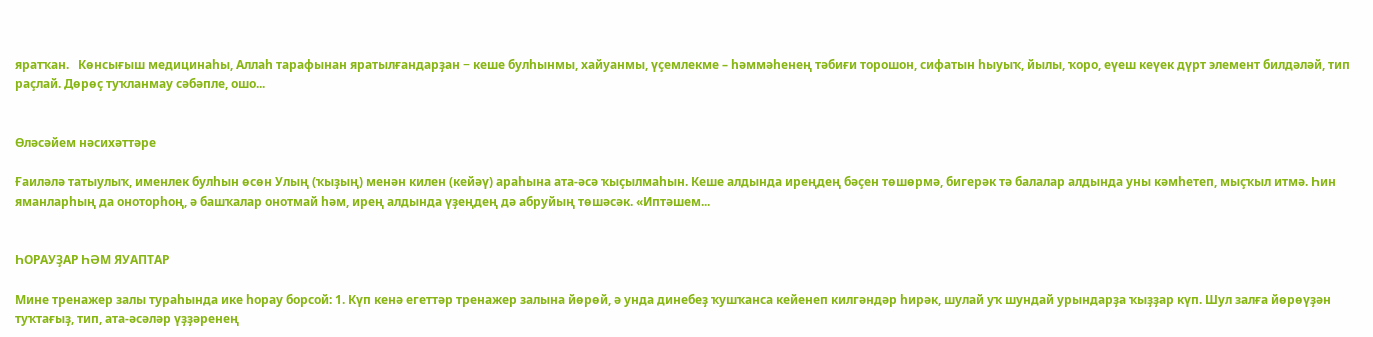яратҡан.   Көнсығыш медицинаһы, Аллаһ тарафынан яратылғандарҙан − кеше булһынмы, хайуанмы, үҫемлекме – һәммәһенең тәбиғи торошон, сифатын һыуыҡ, йылы, ҡоро, еүеш кеүек дүрт элемент билдәләй, тип раҫлай. Дөрөҫ туҡланмау сәбәпле, ошо...


Өләсәйем нәсихәттәре

Ғаиләлә татыулыҡ, именлек булһын өсөн Улың (ҡыҙың) менән килен (кейәү) араһына ата-әсә ҡыҫылмаһын. Кеше алдында иреңдең бәҫен төшөрмә, бигерәк тә балалар алдында уны кәмһетеп, мыҫҡыл итмә. Һин яманларһың да оноторһоң, ә башҡалар онотмай һәм, ирең алдында үҙеңдең дә абруйың төшәсәк. «Иптәшем...


ҺОРАУҘАР ҺӘМ ЯУАПТАР

Мине тренажер залы тураһында ике һорау борсой: 1. Күп кенә егеттәр тренажер залына йөрөй, ә унда динебеҙ ҡушҡанса кейенеп килгәндәр һирәк, шулай уҡ шундай урындарҙа ҡыҙҙар күп. Шул залға йөрөүҙән туҡтағыҙ, тип, ата-әсәләр үҙҙәренең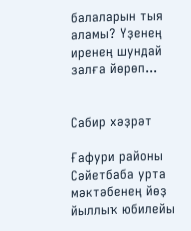балаларын тыя аламы? Үҙенең иренең шундай залға йөрөп...


Сабир хәҙрәт

Ғафури районы Сәйетбаба урта мәктәбенең йөҙ йыллыҡ юбилейы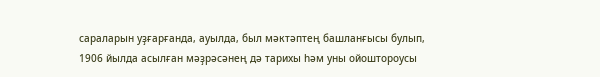сараларын уҙғарғанда, ауылда, был мәктәптең башланғысы булып, 1906 йылда асылған мәҙрәсәнең дә тарихы һәм уны ойоштороусы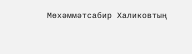Мөхәммәтсабир Халиковтың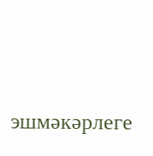эшмәкәрлеге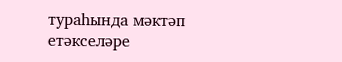тураһында мәктәп етәкселәре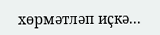хөрмәтләп иҫкә...